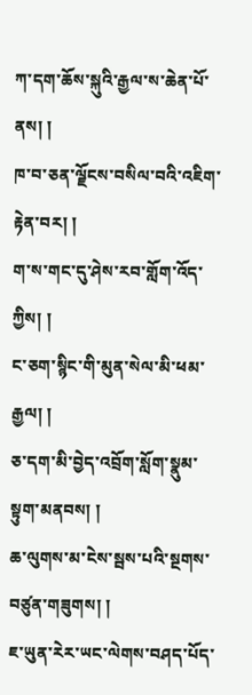ཀ་དག་ཆོས་སྐུའི་རྒྱལ་ས་ཆེན་པོ་ནས། །
ཁ་བ་ཅན་ལྗོངས་བསིལ་བའི་འཇིག་རྟེན་བར། །
ག་ས་གང་དུ་ཤེས་རབ་གློག་འོད་ཀྱིས། །
ང་ཅག་སྙིང་གི་མུན་སེལ་མི་ཕམ་རྒྱལ། །
ཅ་དག་མི་བྱེད་འབྲོག་སློག་སྣུམ་སྟུག་མནབས། །
ཆ་ལུགས་མ་ངེས་སྦས་པའི་སྔགས་བཙུན་གཟུགས། །
ཇ་ཡུན་རེར་ཡང་ལེགས་བཤད་པོད་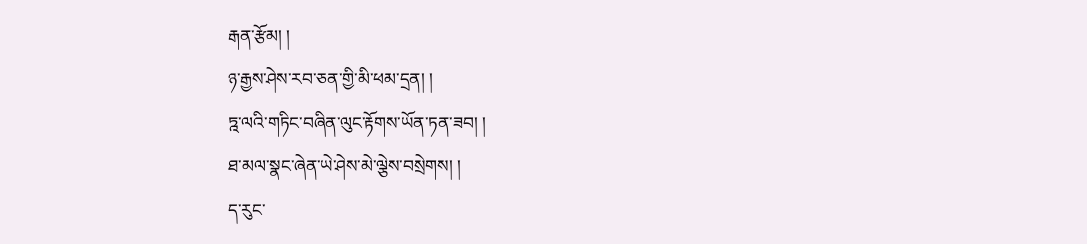རྒན་རྩོམ། །
ཉ་རྒྱས་ཤེས་རབ་ཅན་གྱི་མི་ཕམ་དྲན། །
ཏྰ་ལའི་གཏིང་བཞིན་ལུང་རྟོགས་ཡོན་ཏན་ཟབ། །
ཐ་མལ་སྣང་ཞེན་ཡེ་ཤེས་མེ་ལྕེས་བསྲེགས། །
ད་རུང་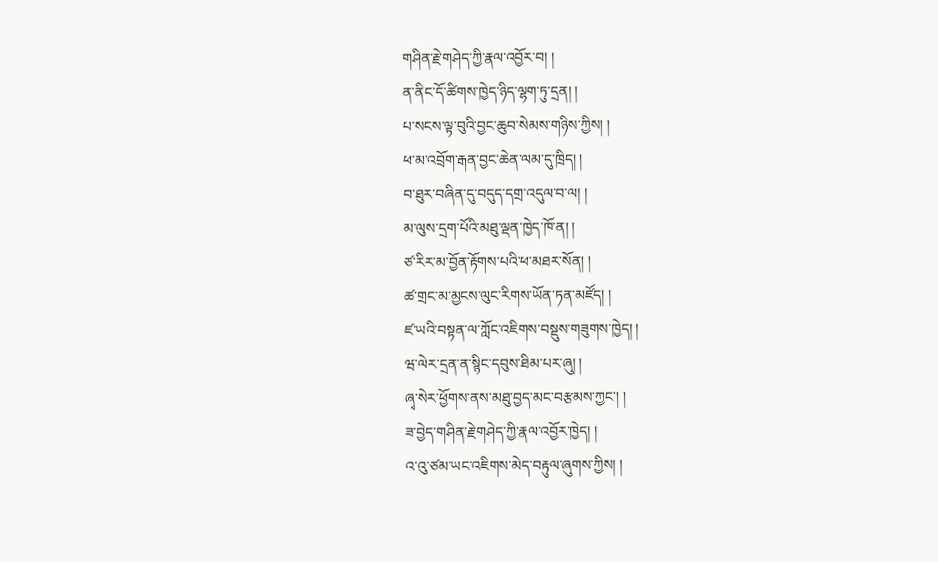གཤིན་རྗེ་གཤེད་ཀྱི་རྣལ་འབྱོར་བ། །
ན་ནིང་དོ་ཚིགས་ཁྱེད་ཉིད་ལྷག་ཏུ་དྲན། །
པ་སངས་ལྟ་བུའི་བྱང་ཆུབ་སེམས་གཉིས་ཀྱིས། །
ཕ་མ་འབྲོག་རྒན་བྱང་ཆེན་ལམ་དུ་ཁྲིད། །
བ་ཐུར་བཞིན་དུ་བདུད་དགྲ་འདུལ་བ་ལ། །
མ་ལུས་དྲག་པོའི་མཐུ་ལྡན་ཁྱེད་ཁོ་ན། །
ཙ་རིར་མ་བྱོན་རྟོགས་པའི་ཕ་མཐར་སོན། །
ཚ་གྲང་མ་མྱངས་ལུང་རིགས་ཡོན་ཏན་མཛོད། །
ཛ་ཡའི་བསྟན་ལ་ཀློང་འཇིགས་བསྡུས་གཟུགས་ཁྱེད། །
ཝ་ལེར་དྲན་ན་སྙིང་དབུས་ཐིམ་པར་ཞུ། །
ཞྭ་སེར་ཕྱོགས་ནས་མཐུ་བྱད་མང་བརྩམས་ཀྱང་། །
ཟ་བྱེད་གཤིན་རྗེ་གཤེད་ཀྱི་རྣལ་འབྱོར་ཁྱེད། །
འ་འུ་ཙམ་ཡང་འཇིགས་མེད་བརྟུལ་ཞུགས་ཀྱིས། །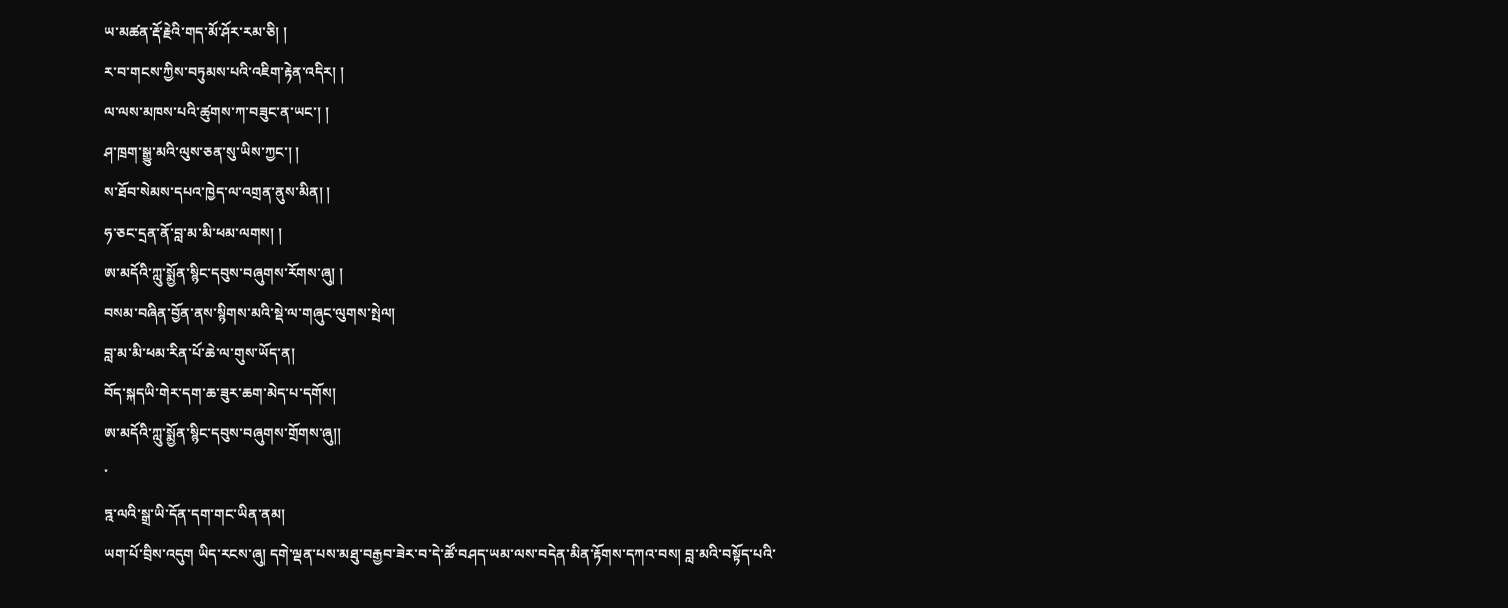ཡ་མཚན་རྡོ་རྗེའི་གད་མོ་ཤོར་རམ་ཅི། །
ར་བ་གངས་ཀྱིས་བཏུམས་པའི་འཇིག་རྟེན་འདིར། །
ལ་ལས་མཁས་པའི་ཚུགས་ཀ་བཟུང་ན་ཡང་། །
ཤ་ཁྲག་སྒྱུ་མའི་ལུས་ཅན་སུ་ཡིས་ཀྱང་། །
ས་ཐོབ་སེམས་དཔའ་ཁྱེད་ལ་འགྲན་ནུས་མིན། །
ཧ་ཅང་དྲན་ནོ་བླ་མ་མི་ཕམ་ལགས། །
ཨ་མདོའི་ཀླུ་སྨྱོན་སྙིང་དབུས་བཞུགས་རོགས་ཞུ། །
བསམ་བཞིན་བྱོན་ནས་སྙིགས་མའི་སྡེ་ལ་གཞུང་ལུགས་སྤེལ།
བླ་མ་མི་ཕམ་རིན་པོ་ཆེ་ལ་གུས་ཡོད་ན།
བོད་སྐདཡི་གེར་དག་ཆ་ཟུར་ཆག་མེད་པ་དགོས།
ཨ་མདོའི་ཀླུ་སྨྱོན་སྙིང་དབུས་བཞུགས་གྲོགས་ཞུ།།
་
ཏྰ་ལའི་སྒྲ་ཡི་དོན་དག་གང་ཡིན་ནམ།
ཡག་པོ་བྲིས་འདུག ཡིད་རངས་ཞུ། དགེ་ལྡན་པས་མཐུ་བརྒྱབ་ཟེར་བ་དེ་ཚོ་བཤད་ཡམ་ལས་བདེན་མིན་རྟོགས་དཀའ་བས། བླ་མའི་བསྟོད་པའི་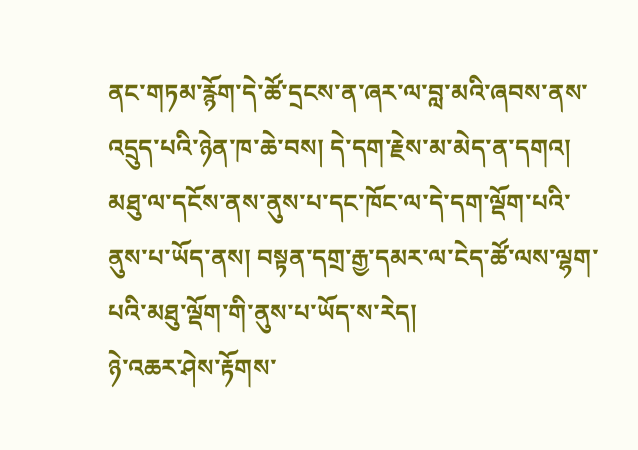ནང་གཏམ་རྙོག་དེ་ཚོ་དྲངས་ན་ཞར་ལ་བླ་མའི་ཞབས་ནས་འདྲུད་པའི་ཉེན་ཁ་ཆེ་བས། དེ་དག་རྗེས་མ་མེད་ན་དགའ།
མཐུ་ལ་དངོས་ནས་ནུས་པ་དང་ཁོང་ལ་དེ་དག་ལྡོག་པའི་ནུས་པ་ཡོད་ནས། བསྟན་དགྲ་རྒྱ་དམར་ལ་ངེད་ཚོ་ལས་ལྷག་པའི་མཐུ་ལྡོག་གི་ནུས་པ་ཡོད་ས་རེད།
ཉེ་འཆར་ཤེས་རྟོགས་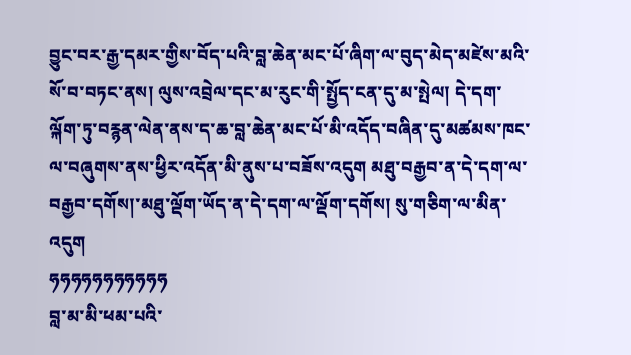བྱུང་བར་རྒྱ་དམར་གྱིས་བོད་པའི་བླ་ཆེན་མང་པོ་ཞིག་ལ་བུད་མེད་མཛེས་མའི་སོ་བ་བཏང་ནས། ལུས་འབྲེལ་དང་མ་རུང་གི་སྤྱོད་ངན་དུ་མ་སྤེལ། དེ་དག་ལྐོག་ཏུ་བརྙན་ལེན་ནས་ད་ཆ་བླ་ཆེན་མང་པོ་མི་འདོད་བཞིན་དུ་མཚམས་ཁང་ལ་བཞུགས་ནས་ཕྱིར་འདོན་མི་ནུས་པ་བཟོས་འདུག མཐུ་བརྒྱབ་ན་དེ་དག་ལ་བརྒྱབ་དགོས།་མཐུ་ལྡོག་ཡོད་ན་དེ་དག་ལ་ལྡོག་དགོས། སུ་གཅིག་ལ་མིན་འདུག
ཧཧཧཧཧཧཧཧཧཧཧ
བླ་མ་མི་ཕམ་པའི་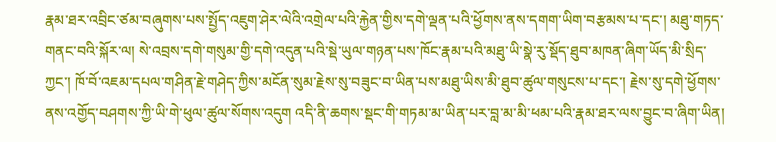རྣམ་ཐར་འབྲིང་ཙམ་བཞུགས་པས་སྤྱོད་འཇུག་ཤེར་ལེའི་འགྲེལ་པའི་རྐྱེན་གྱིས་དགེ་ལྡན་པའི་ཕྱོགས་ནས་དགག་ཡིག་བརྩམས་པ་དང་། མཐུ་གཏད་གནང་བའི་སྐོར་ལ། སེ་འབྲས་དགེ་གསུམ་གྱི་དགེ་འདུན་པའི་སྡེ་ཡུལ་གཉན་པས་ཁོང་རྣམ་པའི་མཐུ་ཡི་སྣེ་རུ་སྡོད་ཐུབ་མཁན་ཞིག་ཡོད་མི་སྲིད་ཀྱང་། ཁོ་བོ་འཇམ་དཔལ་གཤིན་རྗེ་གཤེད་ཀྱིས་མངོན་སུམ་རྗེས་སུ་བཟུང་བ་ཡིན་པས་མཐུ་ཡིས་མི་ཐུབ་ཚུལ་གསུངས་པ་དང་། རྗེས་སུ་དགེ་ཕྱོགས་ནས་འགྱོད་བཤགས་ཀྱི་ཡི་གེ་ཕུལ་ཚུལ་སོགས་འདུག འདི་ནི་ཆགས་སྡང་གི་གཏམ་མ་ཡིན་པར་བླ་མ་མི་ཕམ་པའི་རྣམ་ཐར་ལས་བྱུང་བ་ཞིག་ཡིན།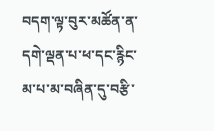བདག་ལྟ་བུར་མཚོན་ན་དགེ་ལྡན་པ་ཕ་དང་རྙིང་མ་པ་མ་བཞིན་དུ་བརྩི་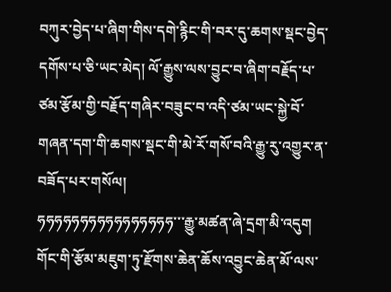བཀུར་བྱེད་པ་ཞིག་གིས་དགེ་རྙིང་གི་བར་དུ་ཆགས་སྡང་བྱེད་དགོས་པ་ཅི་ཡང་མེད། ལོ་རྒྱུས་ལས་བྱུང་བ་ཞིག་བརྗོད་པ་ཙམ་རྩོམ་གྱི་བརྗོད་གཞིར་བཟུང་བ་འདི་ཙམ་ཡང་སྐྱེ་བོ་གཞན་དག་གི་ཆགས་སྡང་གི་མེ་རོ་གསོ་བའི་རྒྱུ་རུ་འགྱུར་ན་བཟོད་པར་གསོལ།
ཧཧཧཧཧཧཧཧཧཧཧཧཧཧཧཧ་་་རྒྱུ་མཚན་ཞེ་དྲག་མི་འདུག
གོང་གི་རྩོམ་མཇུག་ཏུ་རྫོགས་ཆེན་ཆོས་འབྱུང་ཆེན་མོ་ལས་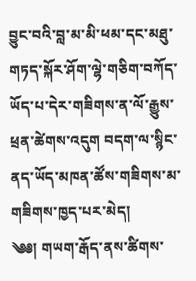བྱུང་བའི་བླ་མ་མི་ཕམ་དང་མཐུ་གཏད་སྐོར་ཤོག་ལྷེ་གཅིག་བཀོད་ཡོད་པ་དེར་གཟིགས་ན་ལོ་རྒྱུས་ཕྲན་ཚེགས་འདུག བདག་ལ་སྙིང་ནད་ཡོད་མཁན་ཚོས་གཟིགས་མ་གཟིགས་ཁྱད་པར་མེད།
༄༅། གཡག་རྒོད་ནས་ཚིགས་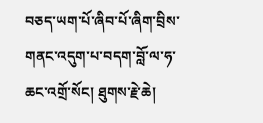བཅད་ཡག་པོ་ཞིབ་པོ་ཞིག་བྲིས་གནང་འདུག་པ་བདག་བློ་ལ་ཧ་ཆང་འགྲོ་སོང། ཐུགས་རྗེ་ཆེ།